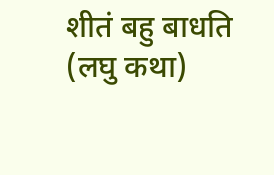शीतं बहु बाधति (लघु कथा)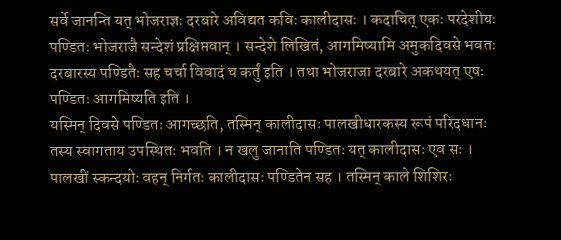सर्वे जानन्ति यत् भोजराज्ञः दरबारे अविद्यत कविः कालीदासः । कदाचित् एकः परदेशीयः पण्डितः भोजराजै सन्देशं प्रक्षिप्तवान् । सन्देशे लिखितं, आगमिष्यामि अमुकदिवसे भवतः दरबारस्य पण्डितैः सह चर्चा विवादं च कर्तुं इति । तथा भोजराजा दरबारे अकथयत् एषः पण्डितः आगमिष्यति इति ।
यस्मिन् दिवसे पण्डितः आगच्छति, तस्मिन् कालीदासः पालखीधारकस्य रूपं परिदधानः तस्य स्वागताय उपस्थितः भवति । न खलु जानाति पण्डितः यत् कालीदासः एव सः । पालखीं स्कन्दयोः वहन् निर्गतः कालीदासः पण्डितेन सह । तस्मिन् काले शिशिरः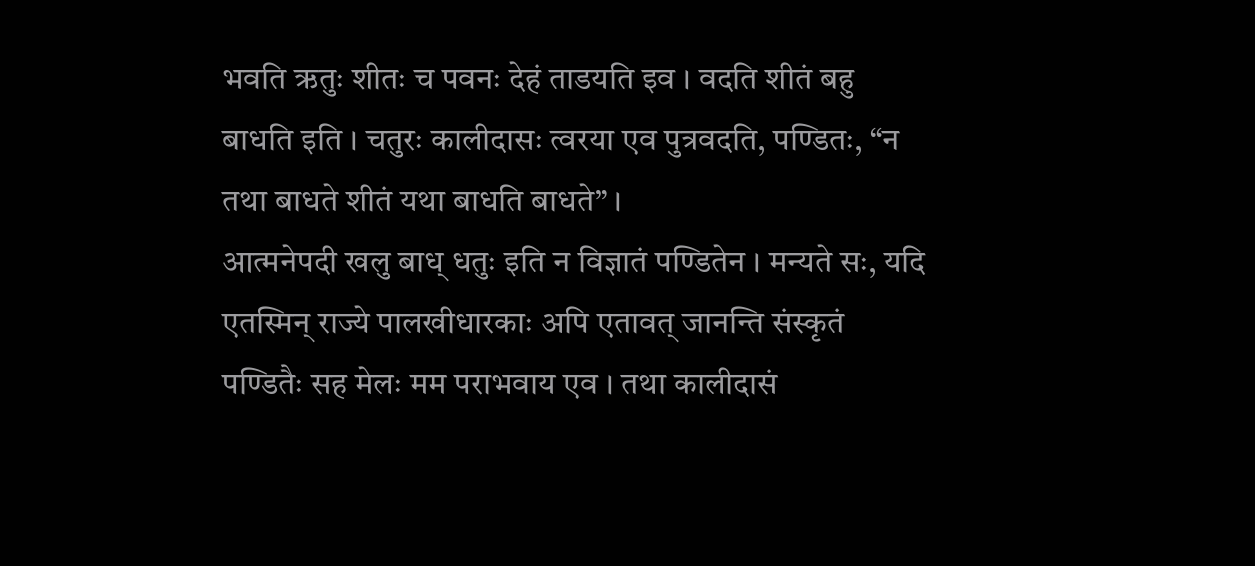भवति ऋतुः शीतः च पवनः देहं ताडयति इव । वदति शीतं बहु बाधति इति । चतुरः कालीदासः त्वरया एव पुत्रवदति, पण्डितः, “न तथा बाधते शीतं यथा बाधति बाधते” ।
आत्मनेपदी खलु बाध् धतुः इति न विज्ञातं पण्डितेन । मन्यते सः, यदि एतस्मिन् राज्ये पालखीधारकाः अपि एतावत् जानन्ति संस्कृतं पण्डितैः सह मेलः मम पराभवाय एव । तथा कालीदासं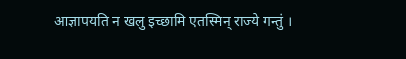आज्ञापयति न खलु इच्छामि एतस्मिन् राज्ये गन्तुं ।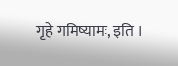गृहे गमिष्यामः, इति ।